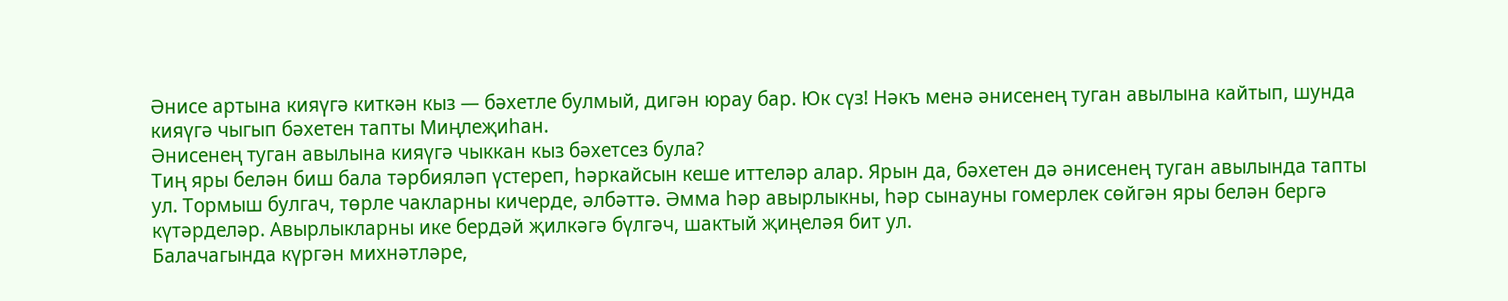Әнисе артына кияүгә киткән кыз — бәхетле булмый, дигән юрау бар. Юк сүз! Нәкъ менә әнисенең туган авылына кайтып, шунда кияүгә чыгып бәхетен тапты Миңлеҗиһан.
Әнисенең туган авылына кияүгә чыккан кыз бәхетсез була?
Тиң яры белән биш бала тәрбияләп үстереп, һәркайсын кеше иттеләр алар. Ярын да, бәхетен дә әнисенең туган авылында тапты ул. Тормыш булгач, төрле чакларны кичерде, әлбәттә. Әмма һәр авырлыкны, һәр сынауны гомерлек сөйгән яры белән бергә күтәрделәр. Авырлыкларны ике бердәй җилкәгә бүлгәч, шактый җиңеләя бит ул.
Балачагында күргән михнәтләре,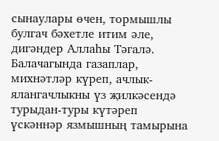сынаулары өчен, тормышлы булгач бәхетле итим әле, дигәндер Аллаһы Тәгалә. Балачагында газаплар, михнәтләр күреп, ачлык-ялангачлыкны үз җилкәсендә турыдан-туры күтәреп үскәннәр язмышның тамырына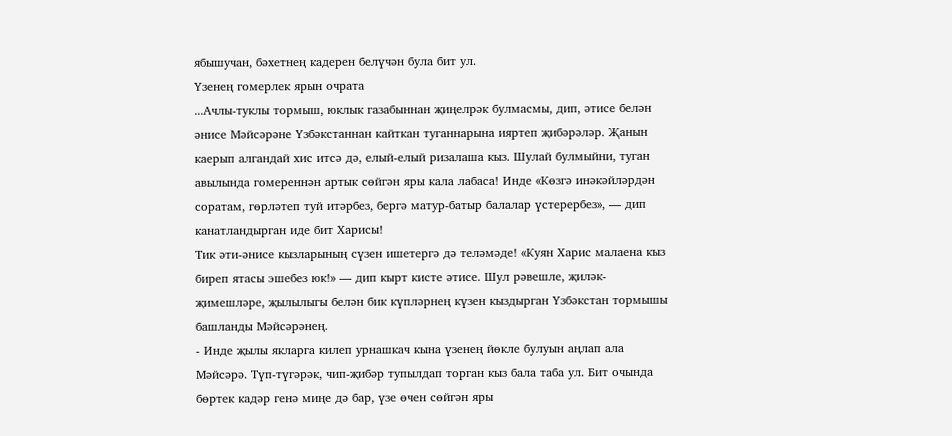ябышучан, бәхетнең кадерен белүчән була бит ул.
Үзенең гомерлек ярын очрата
...Ачлы-туклы тормыш, юклык газабыннан җиңелрәк булмасмы, дип, әтисе белән әнисе Мәйсәрәне Үзбәкстаннан кайткан туганнарына ияртеп җибәрәләр. Җанын каерып алгандай хис итсә дә, елый-елый ризалаша кыз. Шулай булмыйни, туган авылында гомереннән артык сөйгән яры кала лабаса! Инде «Көзгә инәкәйләрдән соратам, гөрләтеп туй итәрбез, бергә матур-батыр балалар үстерербез», — дип канатландырган иде бит Харисы!
Тик әти-әнисе кызларының сүзен ишетергә дә теләмәде! «Куян Харис малаена кыз биреп ятасы эшебез юк!» — дип кырт кисте әтисе. Шул рәвешле, җиләк-җимешләре, җылылыгы белән бик күпләрнең күзен кыздырган Үзбәкстан тормышы башланды Мәйсәрәнең.
- Инде җылы якларга килеп урнашкач кына үзенең йөкле булуын аңлап ала Мәйсәрә. Түп-түгәрәк, чип-җибәр тупылдап торган кыз бала таба ул. Бит очында бөртек кадәр генә миңе дә бар, үзе өчен сөйгән яры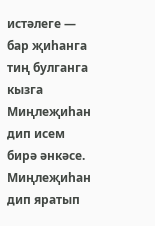истәлеге — бар җиһанга тиң булганга кызга Миңлеҗиһан дип исем бирә әнкәсе.
Миңлеҗиһан дип яратып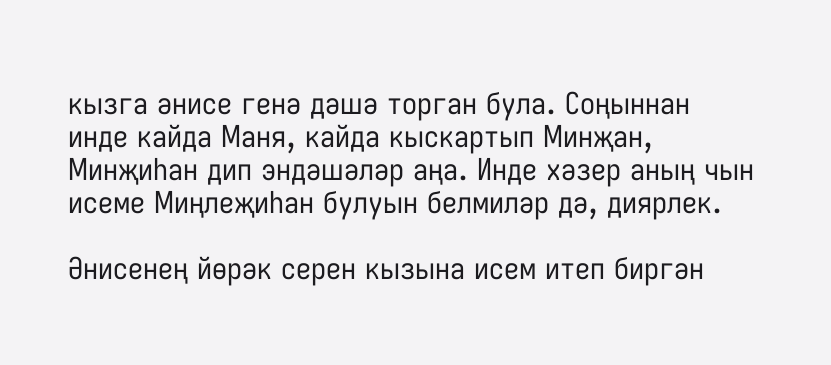кызга әнисе генә дәшә торган була. Соңыннан инде кайда Маня, кайда кыскартып Минҗан, Минҗиһан дип эндәшәләр аңа. Инде хәзер аның чын исеме Миңлеҗиһан булуын белмиләр дә, диярлек.

Әнисенең йөрәк серен кызына исем итеп биргән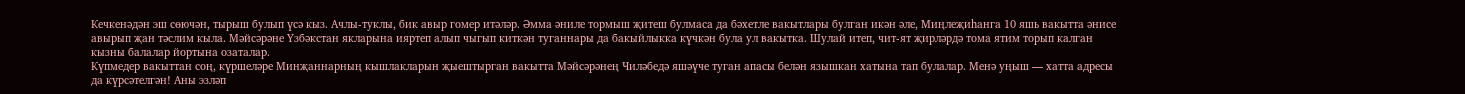Кечкенәдән эш сөючән, тырыш булып үсә кыз. Ачлы-туклы, бик авыр гомер итәләр. Әмма әниле тормыш җитеш булмаса да бәхетле вакытлары булган икән әле, Миңлеҗиһанга 10 яшь вакытта әнисе авырып җан тәслим кыла. Мәйсәрәне Үзбәкстан якларына ияртеп алып чыгып киткән туганнары да бакыйлыкка күчкән була ул вакытка. Шулай итеп, чит-ят җирләрдә тома ятим торып калган кызны балалар йортына озаталар.
Күпмедер вакыттан соң, күршеләре Минҗаннарның кышлакларын җыештырган вакытта Мәйсәрәнең Чиләбедә яшәүче туган апасы белән язышкан хатына тап булалар. Менә уңыш — хатта адресы да күрсәтелгән! Аны эзләп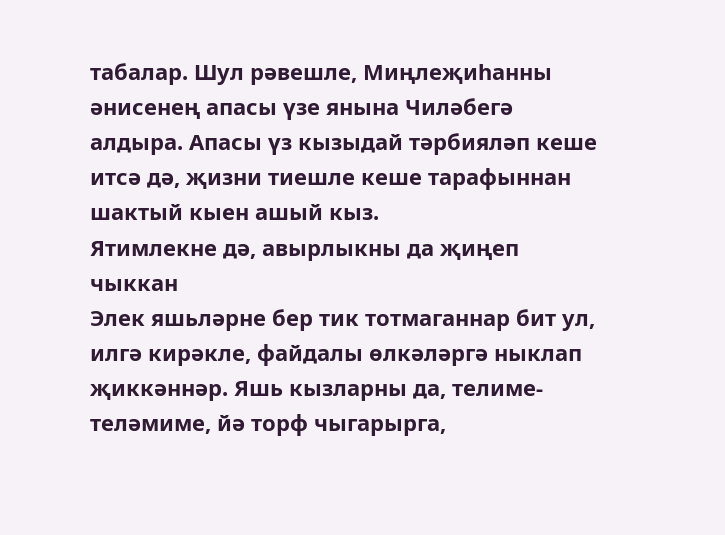табалар. Шул рәвешле, Миңлеҗиһанны әнисенең апасы үзе янына Чиләбегә алдыра. Апасы үз кызыдай тәрбияләп кеше итсә дә, җизни тиешле кеше тарафыннан шактый кыен ашый кыз.
Ятимлекне дә, авырлыкны да җиңеп чыккан
Элек яшьләрне бер тик тотмаганнар бит ул, илгә кирәкле, файдалы өлкәләргә ныклап җиккәннәр. Яшь кызларны да, телиме-теләмиме, йә торф чыгарырга,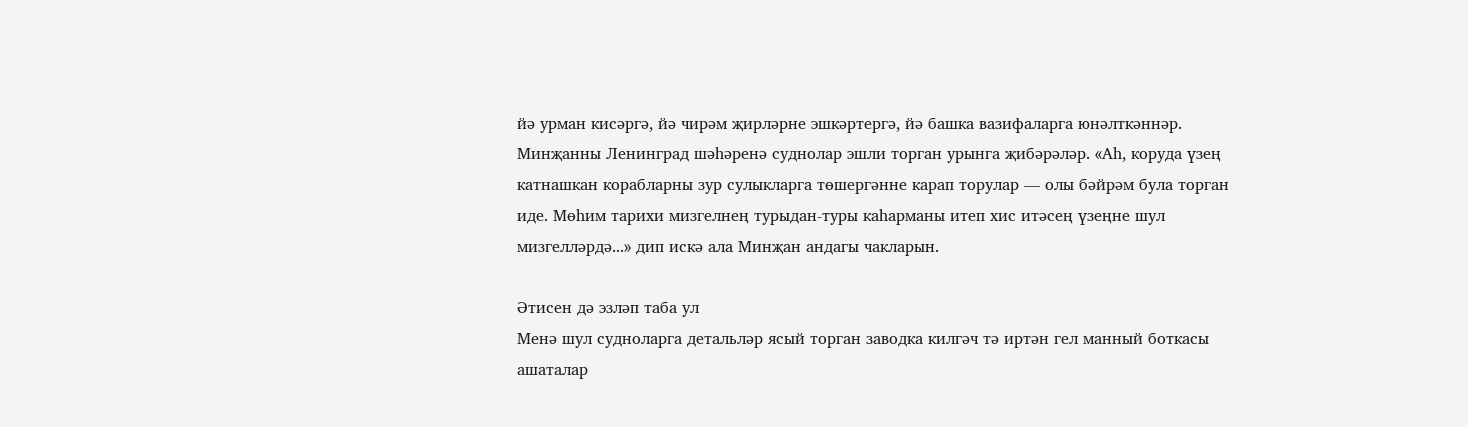йә урман кисәргә, йә чирәм җирләрне эшкәртергә, йә башка вазифаларга юнәлткәннәр. Минҗанны Ленинград шәһәренә суднолар эшли торган урынга җибәрәләр. «Аһ, коруда үзең катнашкан корабларны зур сулыкларга төшергәнне карап торулар — олы бәйрәм була торган иде. Мөһим тарихи мизгелнең турыдан-туры каһарманы итеп хис итәсең үзеңне шул мизгелләрдә...» дип искә ала Минҗан андагы чакларын.

Әтисен дә эзләп таба ул
Менә шул судноларга детальләр ясый торган заводка килгәч тә иртән гел манный боткасы ашаталар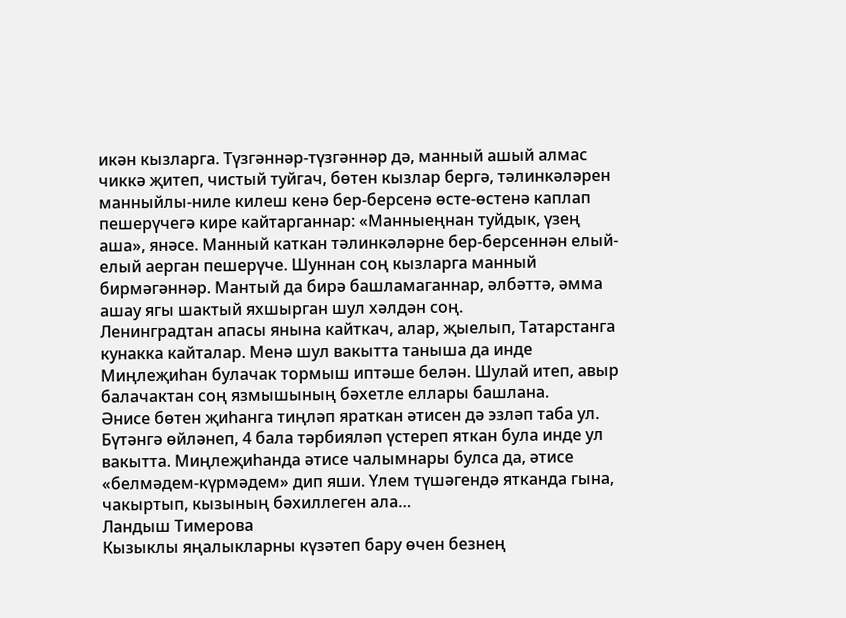икән кызларга. Түзгәннәр-түзгәннәр дә, манный ашый алмас чиккә җитеп, чистый туйгач, бөтен кызлар бергә, тәлинкәләрен манныйлы-ниле килеш кенә бер-берсенә өсте-өстенә каплап пешерүчегә кире кайтарганнар: «Манныеңнан туйдык, үзең аша», янәсе. Манный каткан тәлинкәләрне бер-берсеннән елый-елый аерган пешерүче. Шуннан соң кызларга манный бирмәгәннәр. Мантый да бирә башламаганнар, әлбәттә, әмма ашау ягы шактый яхшырган шул хәлдән соң.
Ленинградтан апасы янына кайткач, алар, җыелып, Татарстанга кунакка кайталар. Менә шул вакытта таныша да инде Миңлеҗиһан булачак тормыш иптәше белән. Шулай итеп, авыр балачактан соң язмышының бәхетле еллары башлана.
Әнисе бөтен җиһанга тиңләп яраткан әтисен дә эзләп таба ул. Бүтәнгә өйләнеп, 4 бала тәрбияләп үстереп яткан була инде ул вакытта. Миңлеҗиһанда әтисе чалымнары булса да, әтисе «белмәдем-күрмәдем» дип яши. Үлем түшәгендә ятканда гына, чакыртып, кызының бәхиллеген ала…
Ландыш Тимерова
Кызыклы яңалыкларны күзәтеп бару өчен безнең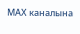МАХ каналына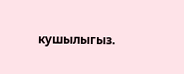кушылыгыз.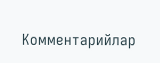Комментарийлар